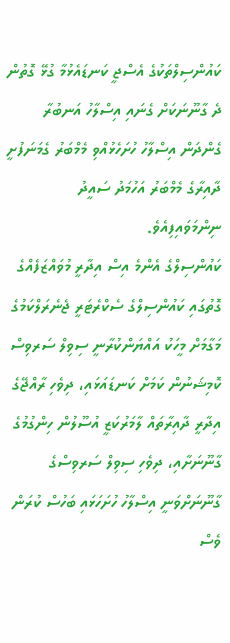ކައުންސިލްތަކުގެ އެސްޖީ ކަނޑައެޅުމާ ގުޅޭ ގޮތުން ދެ ގާނޫނަކަށް ގެނައި އިސްލާހު އަނބުރާ ގެންދަން އިސްލާހު ހުށަހެޅުއްވި މެމްބަރު ގެމަނަފުށީ ދާއިރާގެ މެމްބަރު އަހުމަދު ސައީދު ނިންމަވައިފިއެވެ.
ކައުންސިލްގެ އެންމެ އިސް އިދާރީ މުވައްޒަފެއްގެ ގޮތުގައި ކައުންސިލްގެ ސެކްރެޓަރީ ޖެނެރަލްކަމުގެ މަގާމަށް މީހަކު އައްޔަންކުރާނީ ސިވިލް ސަރވިސް ކޮމިޝަނުން ކަމަށް ކަނޑައަޅައި، ދިވެހި ރާއްޖޭގެ އިދާރީ ދާއިރާތައް ލާމަރުކަޒީ އުސޫލުން ހިންގުމުގެ ގާނޫނަށާއި، ދިވެހި ސިވިލް ސަރވިސްގެ ގާނޫނަށްވަނީ އިސްލާހު ހުށަހަޅައި ބަހުސް ކުރަން ވެސް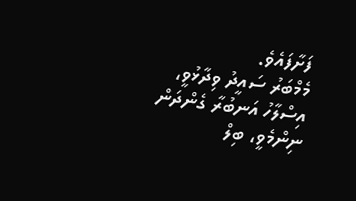ފަށާފައެވެ.
މެމްބަރު ސައީދު ވިދާޅުވީ، އިސްލާހު އަނބުރާ ގެންދަން ނިންމެވީ، ބިލް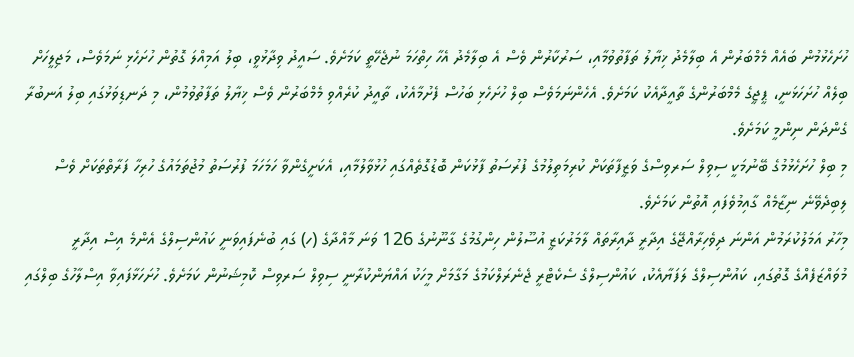ހުށަހެޅުމުން ބައެއް މެމްބަރުން އެ ބިލާމެދު ޚިޔާލު ތަފާތުވުމާއި، ސަރުކާރުން ވެސް އެ ބިލާމެދު އެހާ ހިތްހަމަ ނުޖެހޭތީ ކަމަށެވެ. ސައީދު ވިދާޅުވީ، ބިލު އަމިއްލަ ގޮތުން ހުށަހެޅި ނަމަވެސް، މަޖިލީހަށް ބިލެއް ހުށަހަޅަނީ، ޕީޖީގެ މެމްބަރުންގެ ތާއީދާއެކު ކަމަށެވެ. އެހެންނަމަވެސް ބިލް ހުށަހެޅި ބަހުސް ފެށުމާއެކު، ތާއީދު ކުރެއްވި މެމްބަރުން ވެސް ޚިޔާލު ތަފާތުވުމުން، މި ދަނޑިވަޅުގައި ބިލު އަނބުރާ ގެންދަން ނިންމީ ކަމަށެވެ.
މި ބިލް ހުށަހެޅުމުގެ ބޭނުމަކީ ސިވިލް ސަރވިސްގެ ވަޒީފާތަކަށް ކުރިމަތިލުމުގެ ފުރުސަތު ފާޅުކަން ބޮޑުގޮތެއްގައި ހުޅުވާލުމާއި، އެކަށީގެންވާ ހަމަހަމަ ފުރުސަތު މުޖުތަމައުގެ ހުރިހާ ފަރާތްތަކަށް ވެސް ލިބިދެވޭނެ ނިޒާމެއް ގާއިމުވެފައި އޮތުން ކަމަށެވެ.
މިހާރު އަމަލުކުރަމުން އަންނަ ދިވެހިރާއްޖޭގެ އިދާރީ ދާއިރާތައް ލާމަރުކަޒީ އުސޫލުން ހިންގުމުގެ ގާނޫނުގެ 126 ވަނަ މާއްދާގެ (ހ) ގައި ބުނެފައިވަނީ ކައުންސިލްގެ އެންމެ އިސް އިދާރީ މުވައްޒަފެއްގެ ގޮތުގައި، ކައުންސިލްގެ ލަފަޔާއެކު، ކައުންސިލްގެ ސެކެޓްރީ ޖެނެރަލްކަމުގެ މަގާމަށް މީހަކު އައްޔަންކުރާނީ ސިވިލް ސަރވިސް ކޮމިޝަނުން ކަމަށެވެ. ހުށަހަޅާފައިވާ އިސްލާހުގެ ބިލްގައި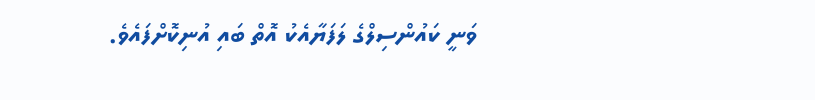ވަނީ ކައުންސިލްގެ ލަފަޔާއެކު އޮތް ބައި އުނިކޮށްފައެވެ.